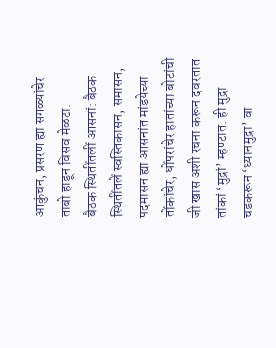आकुंचन, प्रसरण ह्या सगळ्यांचेर ताबो हाडून विसव मेळटा.
बैठक स्थितींतलीं आसनां: बैठक स्थितींतलें स्वस्तिकासन, समासन, पदमासन ह्या आसनांत मांडयेच्या तोंकांचेर, धोंपरांचेर हातांच्या बोटांची जी खास अशी रचना करून दवरतात तांकां ‘मुद्रां’ म्हण्टात. ही मुद्रा चडकरून ‘ध्यानमुद्रा’ वा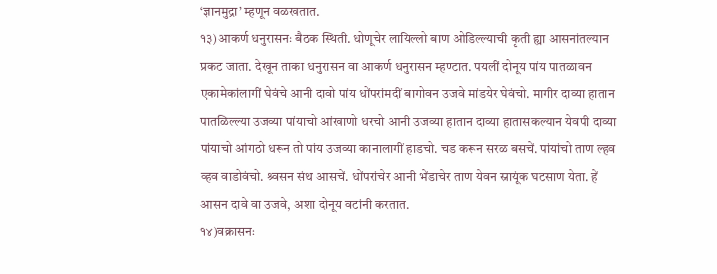‘ज्ञानमुद्रा’ म्हणून वळखतात.
१३)आकर्ण धनुरासनः बैठक स्थिती. धोणूचेर लायिल्लो बाण ओडिल्ल्याची कृती ह्या आसनांतल्यान प्रकट जाता. देखून ताका धनुरासन वा आकर्ण धनुरासन म्हण्टात. पयलीं दोनूय पांय पातळावन एकामेकांलागीं घेवंचे आनी दावो पांय धोंपरांमदीं बागोवन उजवे मांडयेर घेवंचो. मागीर दाव्या हातान पातळिल्ल्या उजव्या पांयाचो आंखाणो धरचो आनी उजव्या हातान दाव्या हातासकल्यान येवपी दाव्या पांयाचो आंगठो धरून तो पांय उजव्या कानालागीं हाडचो. चड करून सरळ बसचें. पांयांचो ताण ल्हव व्हव वाडोवंचो. श्र्वसन संथ आसचें. धोंपरांचेर आनी भेंडाचेर ताण येवन स्नायूंक घटसाण येता. हें आसन दावे वा उजवे, अशा दोनूय वटांनी करतात.
१४)वक्रासनः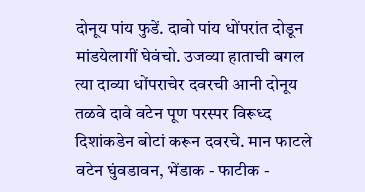दोनूय पांय फुडें. दावो पांय धोंपरांत दोडून मांडयेलागीं घेवंचो. उजव्या हाताची बगल त्या दाव्या धोंपराचेर दवरची आनी दोनूय तळवे दावे वटेन पूण परस्पर विरूध्द दिशांकडेन बोटां करून दवरचे. मान फाटले वटेन घुंवडावन, भेंडाक - फाटीक -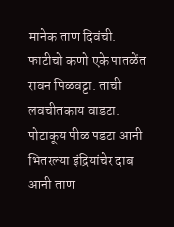मानेक ताण दिवंची. फाटीचो कणो एके पातळेंत रावन पिळवट्टा. ताची लवचीतकाय वाडटा. पोटाकूय पीळ पडटा आनी भितरल्या इंद्रियांचेर दाब आनी ताण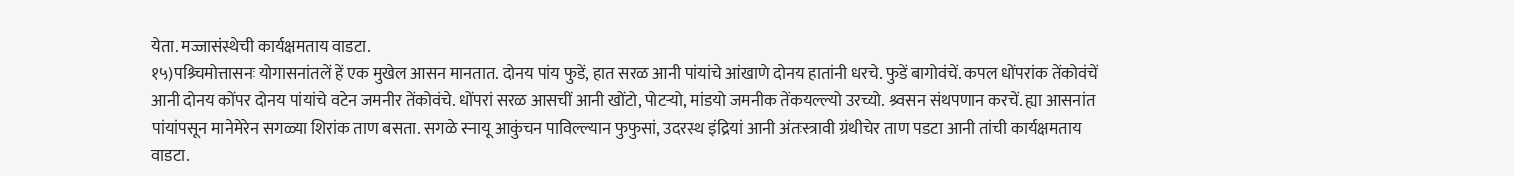येता. मज्जासंस्थेची कार्यक्षमताय वाडटा.
१५)पश्र्चिमोत्तासनः योगासनांतलें हें एक मुखेल आसन मानतात. दोनय पांय फुडें, हात सरळ आनी पांयांचे आंखाणे दोनय हातांनी धरचे. फुडें बागोवंचें. कपल धोंपरांक तेंकोवंचें आनी दोनय कोंपर दोनय पांयांचे वटेन जमनीर तेंकोवंचे. धोंपरां सरळ आसचीं आनी खोंटो, पोटऱ्यो, मांडयो जमनीक तेंकयल्ल्यो उरच्यो. श्र्वसन संथपणान करचें. ह्या आसनांत पांयांपसून मानेमेरेन सगळ्या शिरांक ताण बसता. सगळे स्नायू आकुंचन पाविल्ल्यान फुफुसां, उदरस्थ इंद्रियां आनी अंतःस्त्रावी ग्रंथीचेर ताण पडटा आनी तांची कार्यक्षमताय वाडटा.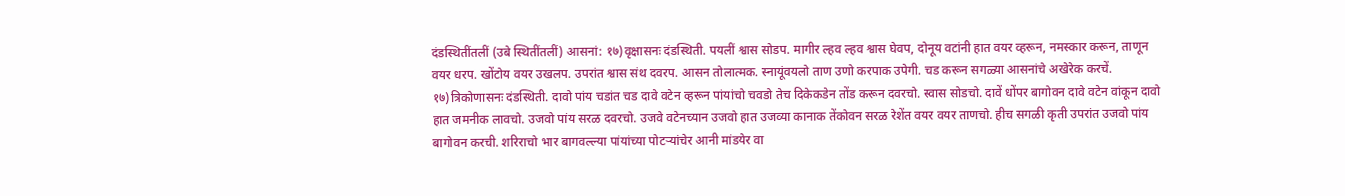दंडस्थितींतलीं (उबे स्थितींतलीं) आसनां: १७)वृक्षासनः दंडस्थिती. पयलीं श्वास सोडप. मागीर ल्हव ल्हव श्वास घेवप, दोनूय वटांनी हात वयर व्हरून, नमस्कार करून, ताणून वयर धरप. खोंटोय वयर उखलप. उपरांत श्वास संथ दवरप. आसन तोलात्मक. स्नायूंवयलो ताण उणो करपाक उपेगी. चड करून सगळ्या आसनांचे अखेरेक करचें.
१७)त्रिकोणासनः दंडस्थिती. दावो पांय चडांत चड दावे वटेन व्हरून पांयांचो चवडो तेच दिकेकडेन तोंड करून दवरचो. स्वास सोडचो. दावें धोंपर बागोवन दावे वटेन वांकून दावो हात जमनीक लावचो. उजवो पांय सरळ दवरचो. उजवे वटेनच्यान उजवो हात उजव्या कानाक तेंकोवन सरळ रेशेंत वयर वयर ताणचो. हीच सगळी कृती उपरांत उजवो पांय बागोवन करची. शरिराचो भार बागवल्ल्या पांयांच्या पोटऱ्यांचेर आनी मांडयेर वा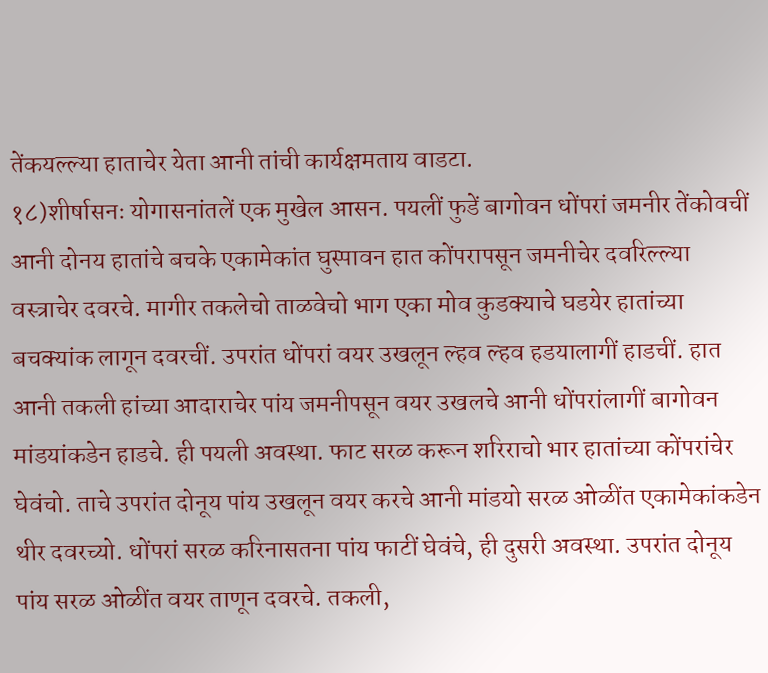तेंकयल्ल्या हाताचेर येता आनी तांची कार्यक्षमताय वाडटा.
१८)शीर्षासनः योगासनांतलें एक मुखेल आसन. पयलीं फुडें बागोवन धोंपरां जमनीर तेंकोवचीं आनी दोनय हातांचे बचके एकामेकांत घुस्पावन हात कोंपरापसून जमनीचेर दवरिल्ल्या वस्त्राचेर दवरचे. मागीर तकलेचो ताळवेचो भाग एका मोव कुडक्याचे घडयेर हातांच्या बचक्यांक लागून दवरचीं. उपरांत धोंपरां वयर उखलून ल्हव ल्हव हडयालागीं हाडचीं. हात आनी तकली हांच्या आदाराचेर पांय जमनीपसून वयर उखलचे आनी धोंपरांलागीं बागोवन मांडयांकडेन हाडचे. ही पयली अवस्था. फाट सरळ करून शरिराचो भार हातांच्या कोंपरांचेर घेवंचो. ताचे उपरांत दोनूय पांय उखलून वयर करचे आनी मांडयो सरळ ओळींत एकामेकांकडेन थीर दवरच्यो. धोंपरां सरळ करिनासतना पांय फाटीं घेवंचे, ही दुसरी अवस्था. उपरांत दोनूय पांय सरळ ओळींत वयर ताणून दवरचे. तकली,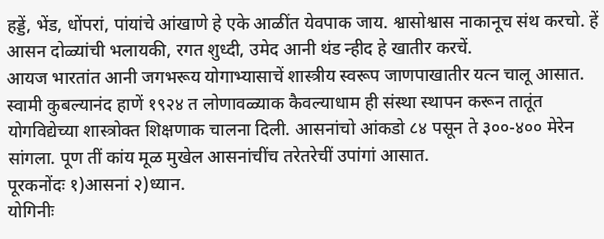हड्डें, भेंड, धोंपरां, पांयांचे आंखाणे हे एके आळींत येवपाक जाय. श्वासोश्वास नाकानूच संथ करचो. हें आसन दोळ्यांची भलायकी, रगत शुध्दी, उमेद आनी थंड न्हीद हे खातीर करचें.
आयज भारतांत आनी जगभरूय योगाभ्यासाचें शास्त्रीय स्वरूप जाणपाखातीर यत्न चालू आसात. स्वामी कुबल्यानंद हाणें १९२४ त लोणावळ्याक कैवल्याधाम ही संस्था स्थापन करून तातूंत योगविद्येच्या शास्त्रोक्त शिक्षणाक चालना दिली. आसनांचो आंकडो ८४ पसून ते ३००-४०० मेरेन सांगला. पूण तीं कांय मूळ मुखेल आसनांचींच तरेतरेचीं उपांगां आसात.
पूरकनोंदः १)आसनां २)ध्यान.
योगिनीः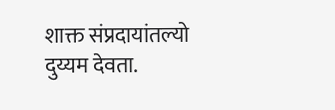शाक्त संप्रदायांतल्यो दुय्यम देवता.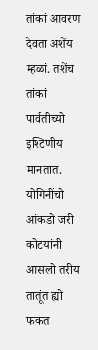तांकां आवरण देवता अशेंय म्हळां. तशेंच तांकां पार्वतीच्यो इश्टिणीय मानतात. योगिनींचो आंकडो जरी कोटयांनी आसलो तरीय तातूंत ह्यो फकत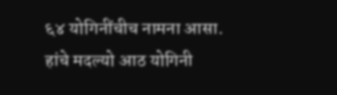६४ योगिनींचीच नामना आसा. हांचे मदल्यो आठ योगिनी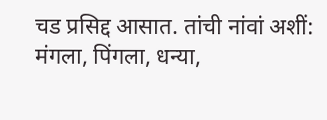चड प्रसिद्द आसात. तांची नांवां अशीं: मंगला, पिंगला, धन्या,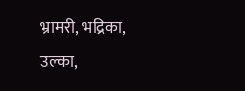भ्रामरी, भद्रिका, उल्का,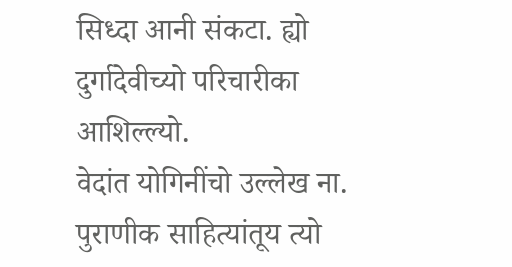सिध्दा आनी संकटा. ह्यो दुर्गादेवीच्यो परिचारीका आशिल्ल्यो.
वेदांत योगिनींचो उल्लेख ना. पुराणीक साहित्यांतूय त्यो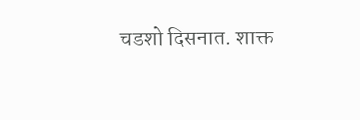चडशो दिसनात. शाक्त